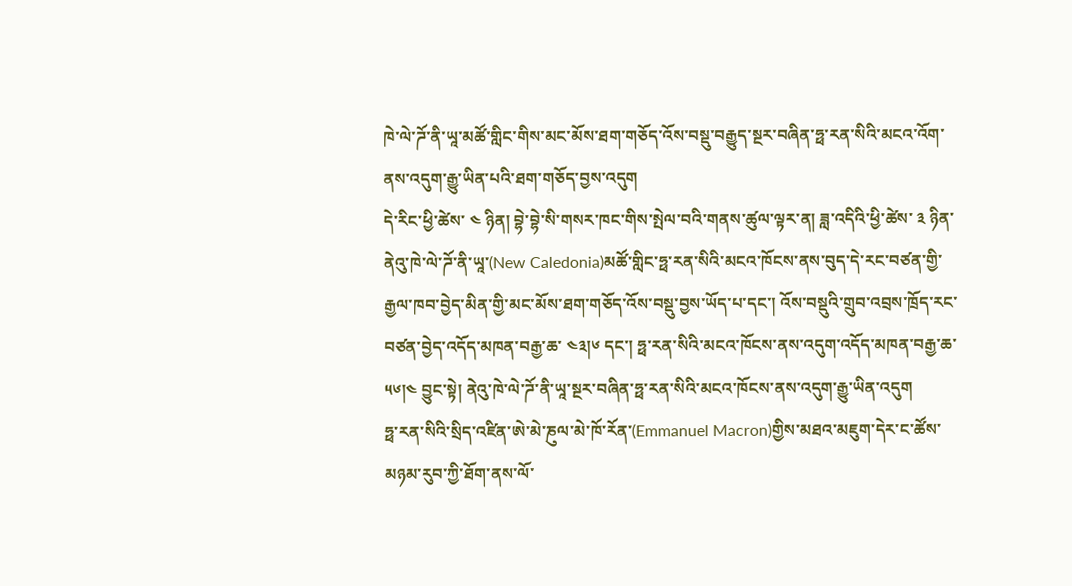ཁེ་ལེ་ཌོ་ནི་ཡཱ་མཚོ་གླིང་གིས་མང་མོས་ཐག་གཅོད་འོས་བསྡུ་བརྒྱུད་སྔར་བཞིན་ཧྥ་རན་སིའི་མངའ་འོག་ནས་འདུག་རྒྱུ་ཡིན་པའི་ཐག་གཅོད་བྱས་འདུག
དེ་རིང་ཕྱི་ཚེས་ ༤ ཉིན། བྷེ་བྷེ་སི་གསར་ཁང་གིས་སྤེལ་བའི་གནས་ཚུལ་ལྟར་ན། ཟླ་འདིའི་ཕྱི་ཚེས་ ༣ ཉིན་ནེའུ་ཁེ་ལེ་ཌོ་ནི་ཡཱ་(New Caledonia)མཚོ་གླིང་ཧྥ་རན་སིའི་མངའ་ཁོངས་ནས་བུད་དེ་རང་བཙན་གྱི་རྒྱལ་ཁབ་བྱེད་མིན་གྱི་མང་མོས་ཐག་གཅོད་འོས་བསྡུ་བྱས་ཡོད་པ་དང་། འོས་བསྡུའི་གྲུབ་འབྲས་ཁྲོད་རང་བཙན་བྱེད་འདོད་མཁན་བརྒྱ་ཆ་ ༤༣།༦ དང་། ཧྥ་རན་སིའི་མངའ་ཁོངས་ནས་འདུག་འདོད་མཁན་བརྒྱ་ཆ་ ༥༦།༤ བྱུང་སྟེ། ནེའུ་ཁེ་ལེ་ཌོ་ནི་ཡཱ་སྔར་བཞིན་ཧྥ་རན་སིའི་མངའ་ཁོངས་ནས་འདུག་རྒྱུ་ཡིན་འདུག
ཧྥ་རན་སིའི་སྲིད་འཛིན་ཨེ་མེ་ཎུལ་མེ་ཁོ་རོན་(Emmanuel Macron)གྱིས་མཐའ་མཇུག་དེར་ང་ཚོས་མཉམ་རུབ་ཀྱི་ཐོག་ནས་ལོ་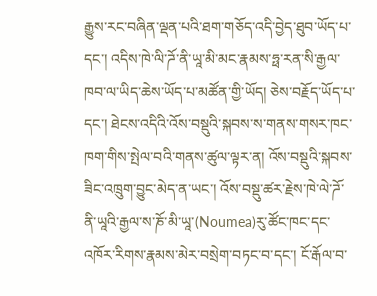རྒྱུས་རང་བཞིན་ལྡན་པའི་ཐག་གཅོད་འདི་བྱེད་ཐུབ་ཡོད་པ་དང་། འདིས་ཁེ་ལི་ཌོ་ནི་ཡཱ་མི་མང་རྣམས་ཧྥ་རན་སི་རྒྱལ་ཁབ་ལ་ཡིད་ཆེས་ཡོད་པ་མཚོན་གྱི་ཡོད། ཅེས་བརྗོད་ཡོད་པ་དང་། ཐེངས་འདིའི་འོས་བསྡུའི་སྐབས་ས་གནས་གསར་ཁང་ཁག་གིས་སྤེལ་བའི་གནས་ཚུལ་ལྟར་ན། འོས་བསྡུའི་སྐབས་ཟིང་འཁྲུག་བྱུང་མེད་ན་ཡང་། འོས་བསྡུ་ཚར་རྗེས་ཁེ་ལེ་ཌོ་ནི་ཡཱའི་རྒྱལ་ས་ཎོ་མི་ཡཱ་(Noumea)རུ་ཚོང་ཁང་དང་འཁོར་རིགས་རྣམས་མེར་བསྲེག་བཏང་བ་དང་། ངོ་རྒོལ་བ་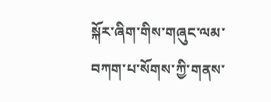སྐོར་ཞིག་གིས་གཞུང་ལམ་བཀག་པ་སོགས་ཀྱི་གནས་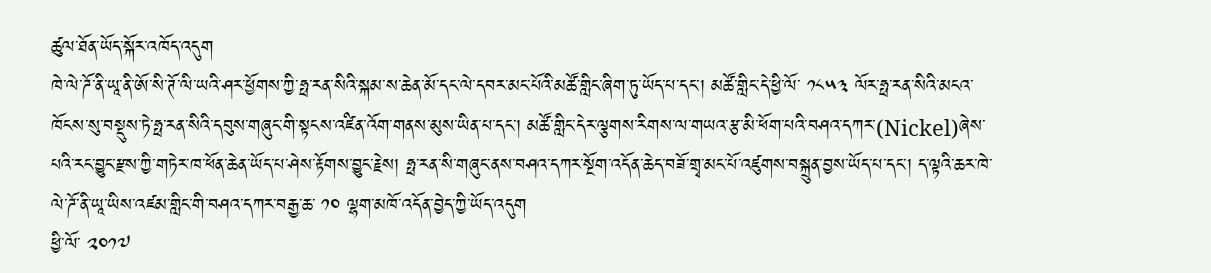ཚུལ་ཐོན་ཡོད་སྐོར་འཁོད་འདུག
ཁེ་ལེ་ཌོ་ནི་ཡཱ་ནི་ཨོ་སི་ཊོ་ལི་ཡའི་ཤར་ཕྱོགས་ཀྱི་ཧྥ་རན་སིའི་སྐམ་ས་ཆེན་མོ་དང་ལེ་དབར་མང་པོའི་མཚོ་གླིང་ཞིག་ཏུ་ཡོད་པ་དང་། མཚོ་གླིང་དེ་ཕྱི་ལོ་ ༡༨༥༣ ལོར་ཧྥ་རན་སིའི་མངའ་ཁོངས་སུ་བསྡུས་ཏེ་ཧྥ་རན་སིའི་དབུས་གཞུང་གི་སྟངས་འཛིན་འོག་གནས་མུས་ཡིན་པ་དང་། མཚོ་གླིང་དེར་ལྕགས་རིགས་ལ་གཡའ་རྩ་མི་ཕོག་པའི་བཤའ་དཀར་(Nickel)ཞེས་པའི་རང་བྱུང་རྫས་ཀྱི་གཏེར་ཁ་ཕོན་ཆེན་ཡོད་པ་ཤེས་རྟོགས་བྱུང་རྗེས། ཧྥ་རན་སི་གཞུང་ནས་བཤའ་དཀར་སྔོག་འདོན་ཆེད་བཟོ་གྲྭ་མང་པོ་འཛུགས་བསྐྲུན་བྱས་ཡོད་པ་དང་། ད་ལྟའི་ཆར་ཁེ་ལེ་ཌོ་ནི་ཡཱ་ཡིས་འཛམ་གླིང་གི་བཤའ་དཀར་བརྒྱ་ཆ་ ༡༠ ལྷག་མཁོ་འདོན་བྱེད་ཀྱི་ཡོད་འདུག
ཕྱི་ལོ་ ༢༠༡༧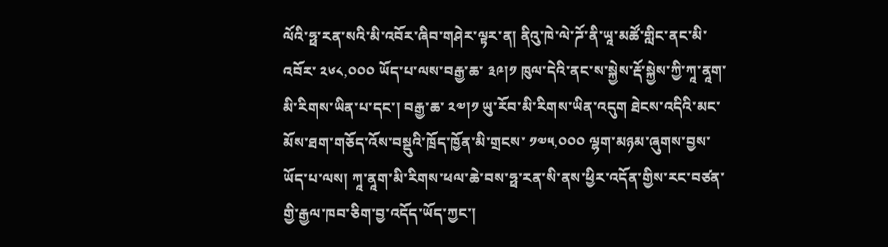ལོའི་ཧྥ་རན་སའི་མི་འབོར་ཞིབ་གཤེར་ལྟར་ན། ནིའུ་ཁེ་ལེ་ཌོ་ནི་ཡཱ་མཚོ་གླིང་ནང་མི་འབོར་ ༢༦༨,༠༠༠ ཡོད་པ་ལས་བརྒྱ་ཆ་ ༣༩།༡ ཁུལ་དེའི་ནང་ས་སྐྱེས་རྡོ་སྐྱེས་ཀྱི་ཀཱ་ནཱག་མི་རིགས་ཡིན་པ་དང་། བརྒྱ་ཆ་ ༢༧།༡ ཡུ་རོབ་མི་རིགས་ཡིན་འདུག ཐེངས་འདིའི་མང་མོས་ཐག་གཅོད་འོས་བསྡུའི་ཁྲོད་ཁྱོན་མི་གྲངས་ ༡༧༥,༠༠༠ ལྷག་མཉམ་ཞུགས་བྱས་ཡོད་པ་ལས། ཀཱ་ནཱག་མི་རིགས་ཕལ་ཆེ་བས་ཧྥ་རན་སི་ནས་ཕྱིར་འདོན་གྱིས་རང་བཙན་གྱི་རྒྱལ་ཁབ་ཅིག་བྱ་འདོད་ཡོད་ཀྱང་།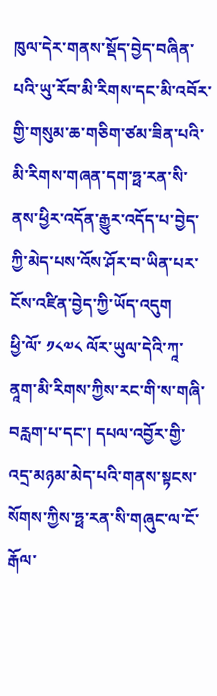ཁུལ་དེར་གནས་སྡོད་བྱེད་བཞིན་པའི་ཡུ་རོབ་མི་རིགས་དང་མི་འབོར་གྱི་གསུམ་ཆ་གཅིག་ཙམ་ཟིན་པའི་མི་རིགས་གཞན་དག་ཧྥ་རན་སི་ནས་ཕྱིར་འདོན་རྒྱུར་འདོད་པ་བྱེད་ཀྱི་མེད་པས་འོས་ཤོར་བ་ཡིན་པར་ངོས་འཛིན་བྱེད་ཀྱི་ཡོད་འདུག
ཕྱི་ལོ་ ༡༨༧༨ ལོར་ཡུལ་དེའི་ཀཱ་ནཱག་མི་རིགས་ཀྱིས་རང་གི་ས་གཞི་བརླག་པ་དང་། དཔལ་འབྱོར་གྱི་འདྲ་མཉམ་མེད་པའི་གནས་སྟངས་སོགས་ཀྱིས་ཧྥ་རན་སི་གཞུང་ལ་ངོ་རྒོལ་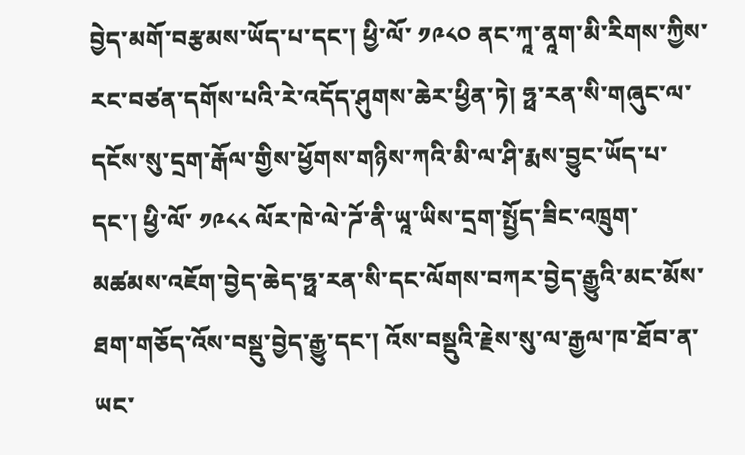བྱེད་མགོ་བརྩམས་ཡོད་པ་དང་། ཕྱི་ལོ་ ༡༩༨༠ ནང་ཀཱ་ནཱག་མི་རིགས་ཀྱིས་རང་བཙན་དགོས་པའི་རེ་འདོད་ཤུགས་ཆེར་ཕྱིན་ཏེ། ཧྥ་རན་སི་གཞུང་ལ་དངོས་སུ་དྲག་རྒོལ་གྱིས་ཕྱོགས་གཉིས་ཀའི་མི་ལ་ཤི་རྨས་བྱུང་ཡོད་པ་དང་། ཕྱི་ལོ་ ༡༩༨༨ ལོར་ཁེ་ལེ་ཌོ་ནི་ཡཱ་ཡིས་དྲག་སྤྱོད་ཟིང་འཁྲུག་མཚམས་འཇོག་བྱེད་ཆེད་ཧྥ་རན་སི་དང་ལོགས་བཀར་བྱེད་རྒྱུའི་མང་མོས་ཐག་གཅོད་འོས་བསྡུ་བྱེད་རྒྱུ་དང་། འོས་བསྡུའི་རྗེས་སུ་ལ་རྒྱལ་ཁ་ཐོབ་ན་ཡང་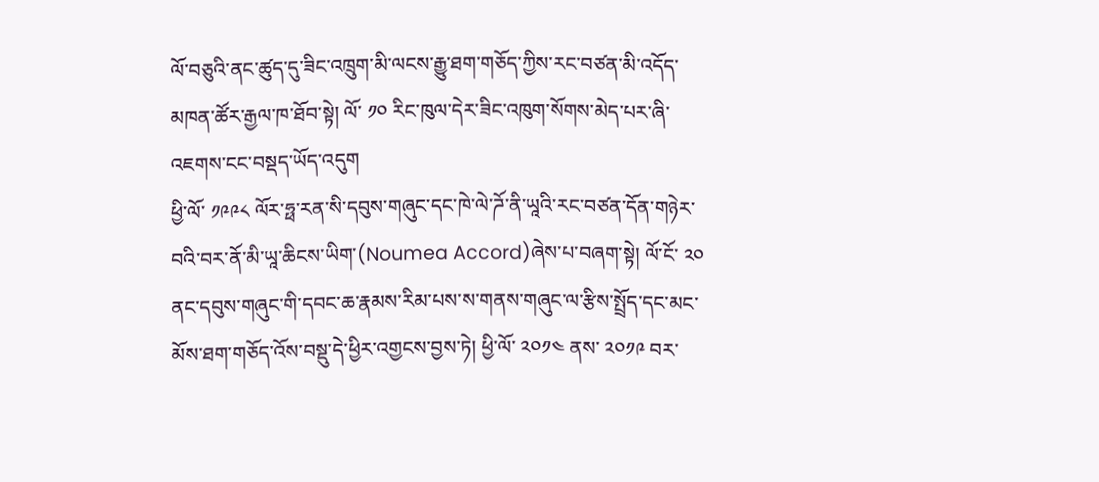ལོ་བཅུའི་ནང་ཚུད་དུ་ཟིང་འཁྲུག་མི་ལངས་རྒྱུ་ཐག་གཅོད་ཀྱིས་རང་བཙན་མི་འདོད་མཁན་ཚོར་རྒྱལ་ཁ་ཐོབ་སྟེ། ལོ་ ༡༠ རིང་ཁུལ་དེར་ཟིང་འཁུག་སོགས་མེད་པར་ཞི་འཇགས་ངང་བསྡད་ཡོད་འདུག
ཕྱི་ལོ་ ༡༩༩༨ ལོར་ཧྥ་རན་སི་དབུས་གཞུང་དང་ཁེ་ལེ་ཌོ་ནི་ཡཱའི་རང་བཙན་དོན་གཉེར་བའི་བར་ནོ་མི་ཡཱ་ཆིངས་ཡིག་(Noumea Accord)ཞེས་པ་བཞག་སྟེ། ལོ་ངོ་ ༢༠ ནང་དབུས་གཞུང་གི་དབང་ཆ་རྣམས་རིམ་པས་ས་གནས་གཞུང་ལ་རྩིས་སྤྲོད་དང་མང་མོས་ཐག་གཅོད་འོས་བསྡུ་དེ་ཕྱིར་འགྱངས་བྱས་ཏེ། ཕྱི་ལོ་ ༢༠༡༤ ནས་ ༢༠༡༩ བར་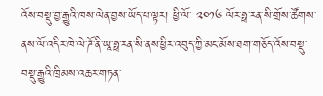འོས་བསྡུ་བྱ་རྒྱུའི་ཁས་ལེན་བྱས་ཡོད་པ་ལྟར། ཕྱི་ལོ་ ༢༠༡༦ ལོར་ཧྥ་རན་སི་གྲོས་ཚོགས་ནས་ལོ་འདིར་ཁེ་ལེ་ཌོ་ནི་ཡཱ་ཧྥ་རན་སི་ནས་ཕྱིར་འབུད་ཀྱི་མང་མོས་ཐག་གཅོད་འོས་བསྡུ་བསྡུ་རྒྱུའི་ཁྲིམས་འཆར་གཏན་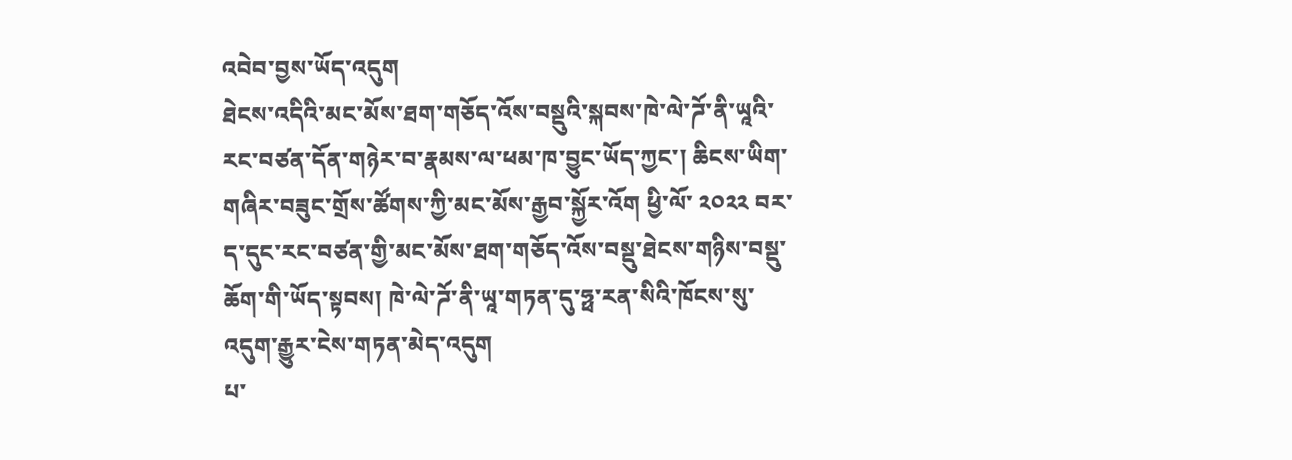འབེབ་བྱས་ཡོད་འདུག
ཐེངས་འདིའི་མང་མོས་ཐག་གཅོད་འོས་བསྡུའི་སྐབས་ཁེ་ལེ་ཌོ་ནི་ཡཱའི་རང་བཙན་དོན་གཉེར་བ་རྣམས་ལ་ཕམ་ཁ་བྱུང་ཡོད་ཀྱང་། ཆིངས་ཡིག་གཞིར་བཟུང་གྲོས་ཚོགས་ཀྱི་མང་མོས་རྒྱབ་སྐྱོར་འོག ཕྱི་ལོ་ ༢༠༢༢ བར་ད་དུང་རང་བཙན་གྱི་མང་མོས་ཐག་གཅོད་འོས་བསྡུ་ཐེངས་གཉིས་བསྡུ་ཆོག་གི་ཡོད་སྟབས། ཁེ་ལེ་ཌོ་ནི་ཡཱ་གཏན་དུ་ཧྥ་རན་སིའི་ཁོངས་སུ་འདུག་རྒྱུར་ངེས་གཏན་མེད་འདུག
པ་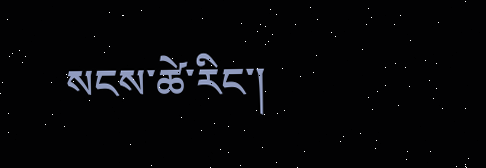སངས་ཚེ་རིང་།